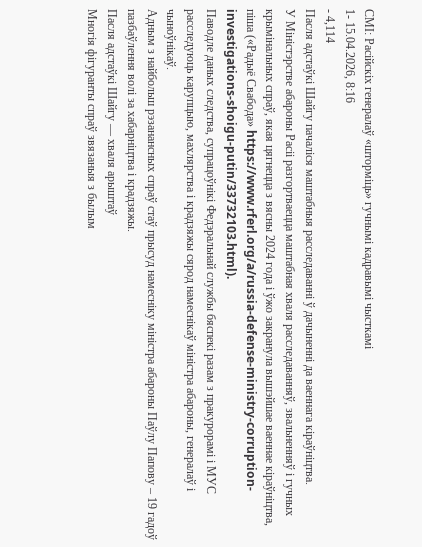СМІ: Расійскіх генералаў «шторміць» гучнымі кадравымі чысткамі
1- 15.04.2026, 8:16
- 4,114
Пасля адстаўкі Шайгу пачаліся маштабныя расследаванні ў дачыненні да ваеннага кіраўніцтва.
У Міністэрстве абароны Расіі разгортваецца маштабная хваля расследаванняў, звальненняў і гучных крымінальных спраў, якая цягнецца з вясны 2024 года і ўжо закранула вышэйшае ваеннае кіраўніцтва, піша («Радыё Свабода» https://www.rferl.org/a/russia-defense-ministry-corruption-investigations-shoigu-putin/33732103.html).
Паводле даных следства, супрацоўнікі Федэральнай службы бяспекі разам з пракурорамі і МУС расследуюць карупцыю, махлярства і крадзяжы сярод намеснікаў міністра абароны, генералаў і чыноўнікаў.
Адным з найбольш рэзанансных спраў стаў прысуд намесніку міністра абароны Паўлу Папову – 19 гадоў пазбаўлення волі за хабарніцтва і крадзяжы.
Пасля адстаўкі Шайгу — хваля арыштаў
Многія фігуранты спраў звязаныя з былым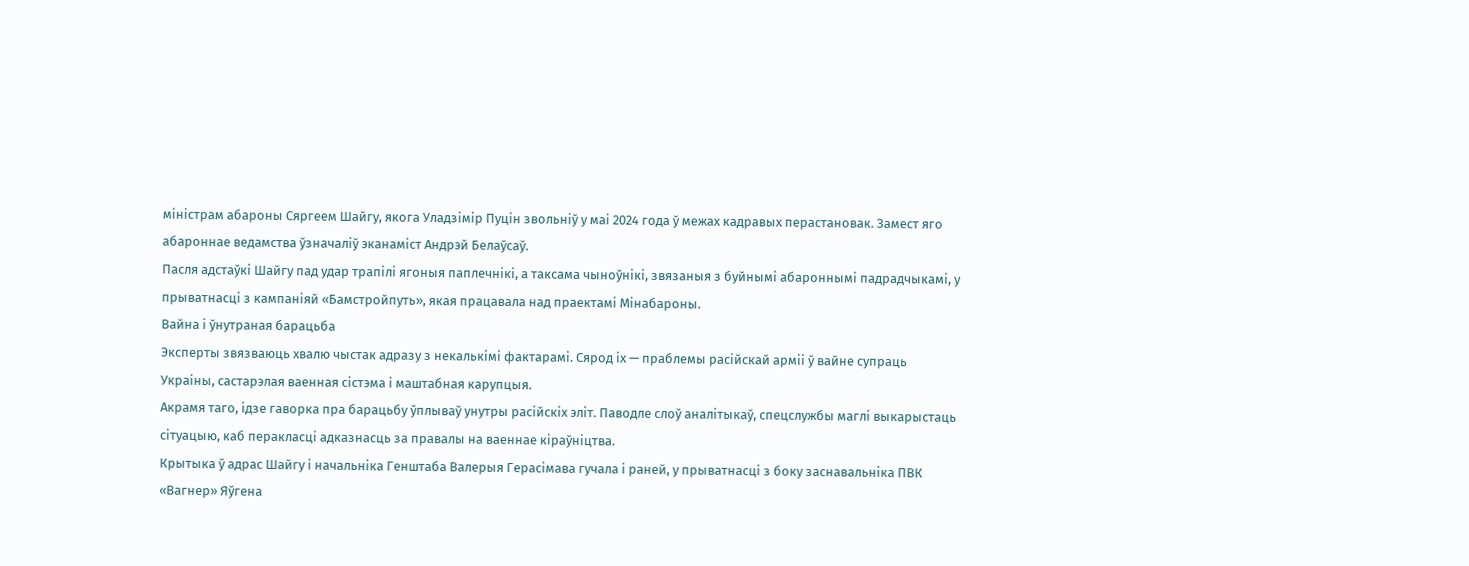міністрам абароны Сяргеем Шайгу, якога Уладзімір Пуцін звольніў у маі 2024 года ў межах кадравых перастановак. Замест яго абароннае ведамства ўзначаліў эканаміст Андрэй Белаўсаў.
Пасля адстаўкі Шайгу пад удар трапілі ягоныя паплечнікі, а таксама чыноўнікі, звязаныя з буйнымі абароннымі падрадчыкамі, у прыватнасці з кампаніяй «Бамстройпуть», якая працавала над праектамі Мінабароны.
Вайна і ўнутраная барацьба
Эксперты звязваюць хвалю чыстак адразу з некалькімі фактарамі. Сярод іх — праблемы расійскай арміі ў вайне супраць Украіны, састарэлая ваенная сістэма і маштабная карупцыя.
Акрамя таго, ідзе гаворка пра барацьбу ўплываў унутры расійскіх эліт. Паводле слоў аналітыкаў, спецслужбы маглі выкарыстаць сітуацыю, каб перакласці адказнасць за правалы на ваеннае кіраўніцтва.
Крытыка ў адрас Шайгу і начальніка Генштаба Валерыя Герасімава гучала і раней, у прыватнасці з боку заснавальніка ПВК «Вагнер» Яўгена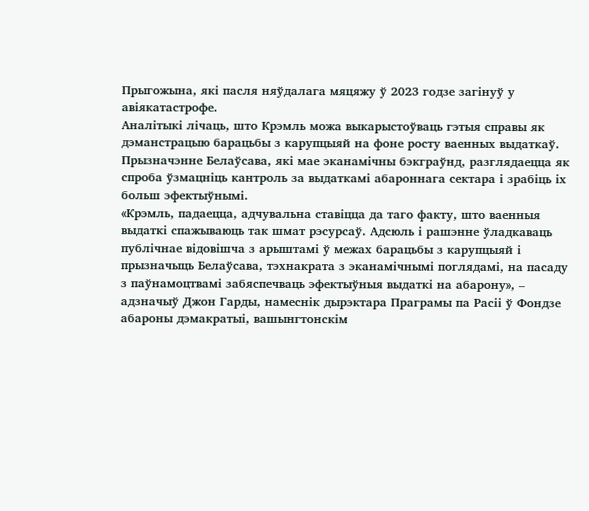Прыгожына, які пасля няўдалага мяцяжу ў 2023 годзе загінуў у авіякатастрофе.
Аналітыкі лічаць, што Крэмль можа выкарыстоўваць гэтыя справы як дэманстрацыю барацьбы з карупцыяй на фоне росту ваенных выдаткаў.
Прызначэнне Белаўсава, які мае эканамічны бэкграўнд, разглядаецца як спроба ўзмацніць кантроль за выдаткамі абароннага сектара і зрабіць іх больш эфектыўнымі.
«Крэмль, падаецца, адчувальна ставіцца да таго факту, што ваенныя выдаткі спажываюць так шмат рэсурсаў. Адсюль і рашэнне ўладкаваць публічнае відовішча з арыштамі ў межах барацьбы з карупцыяй і прызначыць Белаўсава, тэхнакрата з эканамічнымі поглядамі, на пасаду з паўнамоцтвамі забяспечваць эфектыўныя выдаткі на абарону», – адзначыў Джон Гарды, намеснік дырэктара Праграмы па Расіі ў Фондзе абароны дэмакратыі, вашынгтонскім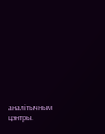аналітычным цэнтры.